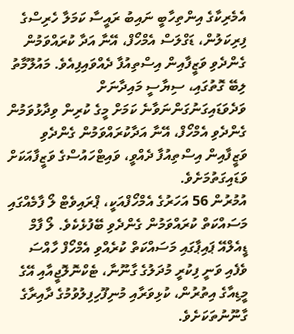އެމެރިކާގެ އިންތިހާބީ ނައިބު ރައީސާ ކަމަލާ ހެރިސްގެ ފިރިކަލުން، ޑަގްލަސް އެމްހޯފް، އޭނާ އަދާ ކުރައްވަމުން ގެންދެވި ވަޒީފާއިން އިސްތިއުފާ ދެއްވައިފިއެވެ. މައުލޫމާތު ލިބޭ ގޮތުގައި، ސިޔާސީ މައިދާނަށް ވަދެވަޑައިގަނުގަންނަވާނެ ކަމަށް މީގެ ކުރިން ވިދާޅުވަމުން ގެންދެވި އެމްހޯފް، އޭނާ އަދާކުރައްވަމުން ގެންދެވި ވަޒީފާއިން އިސްތިއުފާ ދެއްވީ، ވައިޓްހައުސްގެ ވަޒީފާއަކަށް ވަޑައިގަތުމަށެވެ.
އުމުރުން 56 އަހަރުގެ އެމްހޯފްއަކީ، ޕްރައިވެޓް ލޯ ފާމެއްގައި މަސައްކަތް ކުރައްވަމުން ގެންދެވި ބޭފުޅެކެވެ. ލޯ ފާމް ޑީއެލްއޭ ޕައިޕާގައި މަސައްކަތް ކުރެއްވި އެމްހޯފް ހާއްސަ ވެފެއި ވަނީ ފިކުރީ މުދަލުގެ ގާނޫނާ، ޓެކްނޮލޮޖީއާއި އޭގެ މީޑިއާގެ އިތުރުން، ކުޅިވަރާއި މުނިފޫހިފިލުވުމުގެ ދާއިރާގެ ގާނޫނުތަކަށެވެ.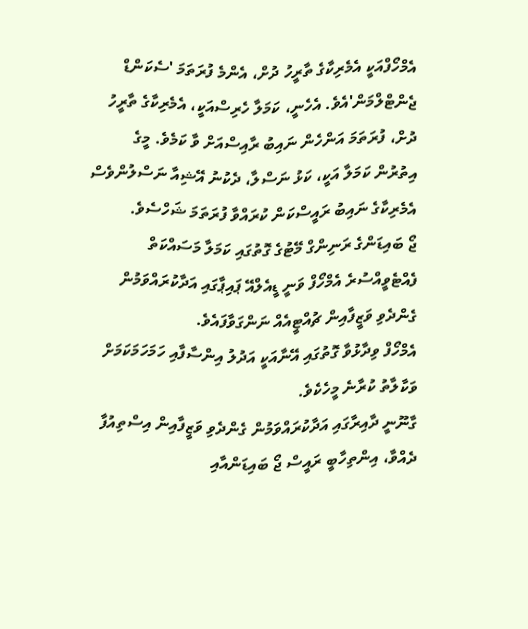އެމްހޯފްއަކީ އެމެރިކާގެ ތާރީހު ދުށް، އެންމެ ފުރަތަމަ 'ސެކަންޑް ޖެންޓްލްމަން'އެވެ. އެހެނީ، ކަމަލާ ހެރިސްއަކީ، އެމެރިކާގެ ތާރީހު ދުށް، ފުރަތަމަ އަންހެން ނައިބު ރާއިސްއަށް ވާ ކަމެވެ. މީގެ އިތުރުން ކަމަލާ އަކީ، ކަޅު ނަސްލާ، ދެކުނު އޭޝިއާ ނަސްލުންވެސް އެމެރިކާގެ ނައިބު ރައީސްކަން ކުރައްވާ ފުރަތަމަ ޝަހްސެވެ.
ޖޯ ބައިޑަންގެ ރަނިންގް މޭޓުގެ ގޮތުގައި ކަމަލާ މަސައްކަތް ފެއްޓެވީއްސުރެ އެމްހޯފް ވަނީ ޑީއެލްއޭ ޕައިޕާގައި އަދާކުރައްވަމުން ގެންދެވި ވަޒީފާއިން ޗުއްޓީއެއް ނަންގަވާފައެވެ.
އެމްހޯފް ވިދާޅުވާ ގޮތުގައި އޭނާއަކީ އަދުލު އިންސާފާއި ހަމަހަމަކަމަށް ވަކާލާތު ކުރާނެ މީހެކެވެ.
ގާނޫނީ ދާއިރާގައި އަދާކުރައްވަމުން ގެންދެވި ވަޒީފާއިން އިސްތިއުފާ ދެއްވާ، އިންތިހާބީ ރައީސް ޖޯ ބައިޑަންއާއި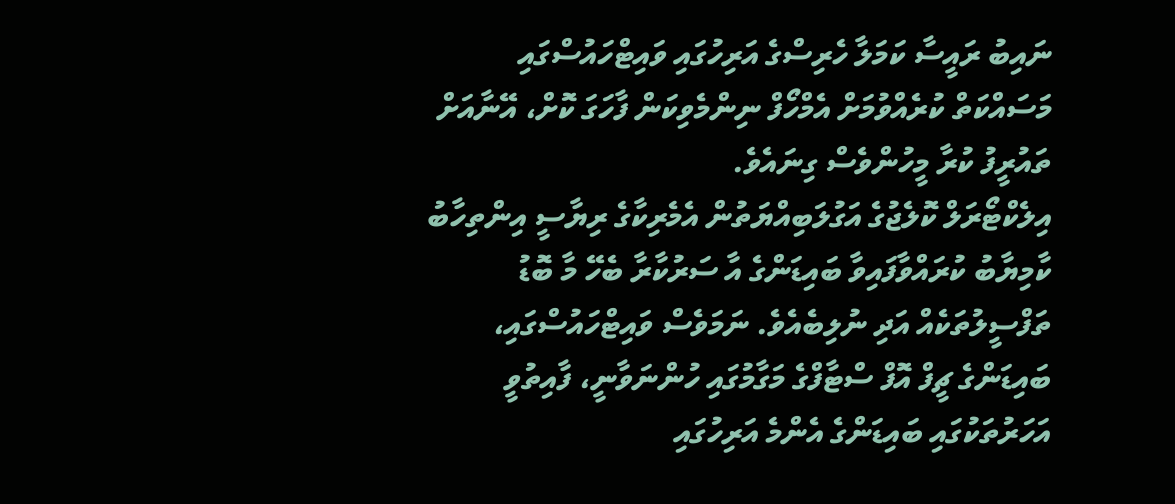ނައިބު ރައީސާ ކަމަލާ ހެރިސްގެ އަރިހުގައި ވައިޓްހައުސްގައި މަސައްކަތް ކުރެއްވުމަށް އެމްހޯފް ނިންމެވިކަން ފާހަގަ ކޮށް، އޭނާއަށް ތައުރީފު ކުރާ މީހުންވެސް ގިނައެވެ.
އިލެކްޓޯރަލް ކޮލެޖުގެ އަގުލަބިއްޔަތުން އެމެރިކާގެ ރިޔާސީ އިންތިހާބު ކާމިޔާބު ކުރައްވާފައިވާ ބައިޑަންގެ އާ ސަރުކާރާ ބެހޭ މާ ބޮޑު ތަފްސީލުތަކެއް އަދި ނުލިބެއެވެ. ނަމަވެސް ވައިޓްހައުސްގައި، ބައިޑަންގެ ޗީފް އޮފް ސްޓާފްގެ މަގާމުގައި ހުންނަވާނީ، ފާއިތުވީ އަހަރުތަކުގައި ބައިޑަންގެ އެންމެ އަރިހުގައި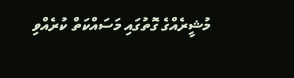މުޝީރެއްގެ ގޮތުގައި މަސައްކަތް ކުރެއްވި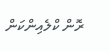ރޮން ކްލެއިންކަން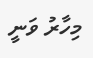މިހާރު ވަނީ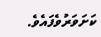ކަށަވަރުވެފައެވެ.